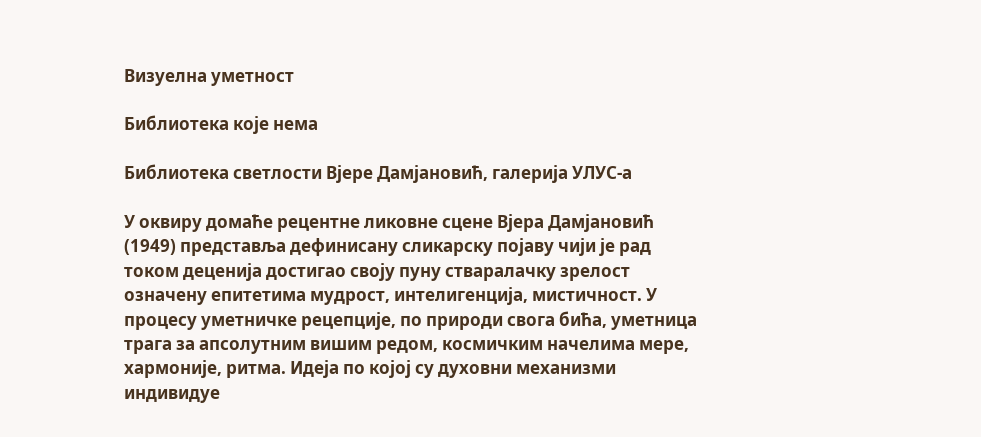Визуелнa уметност

Библиотека које нема

Библиотека светлости Вјере Дамјановић, галерија УЛУС-а

У оквиру домаће рецентне ликовне сцене Вјера Дамјановић (1949) представља дефинисану сликарску појаву чији је рад током деценија достигао своју пуну стваралачку зрелост означену епитетима мудрост, интелигенција, мистичност. У процесу уметничке рецепције, по природи свога бића, уметница трага за апсолутним вишим редом, космичким начелима мере, хармоније, ритма. Идеја по којој су духовни механизми индивидуе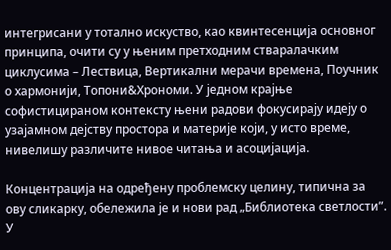интегрисани у тотално искуство, као квинтесенција основног принципа, очити су у њеним претходним стваралачким циклусима – Лествица, Вертикални мерачи времена, Поучник о хармонији, Топони&Хрономи. У једном крајње софистицираном контексту њени радови фокусирају идеју о узајамном дејству простора и материје који, у исто време, нивелишу различите нивое читања и асоцијација.

Концентрација на одређену проблемску целину, типична за ову сликарку, обележила је и нови рад „Библиотека светлости”. У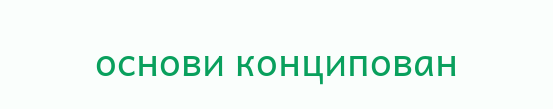основи конципован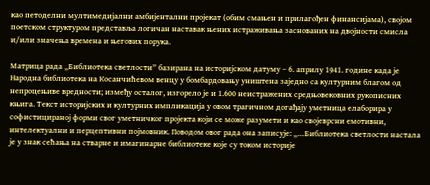као петоделни мултимедијални амбијентални пројекат (обим смањен и прилагођен финансијама), својом поетском структуром представља логичан наставак њених истраживања заснованих на двојности смисла и/или значења времена и његових порука.

Матрица рада „Библиотека светлости” базирана на историјском датуму – 6. априлу 1941. године када је Народна библиотека на Косанчићевом венцу у бомбардовању уништена заједно са културним благом од непроцењиве вредности; између осталог, изгорело је и 1.600 неистражених средњовековних рукописних књига. Текст историјских и културних импликација у овом трагичном догађају уметница елаборира у софистицираној форми свог уметничког пројекта који се може разумети и као својеврсни емотивни, интелектуални и перцептивни појмовник. Поводом овог рада она записује: „…Библиотека светлости настала је у знак сећања на стварне и имагинарне библиотеке које су током историје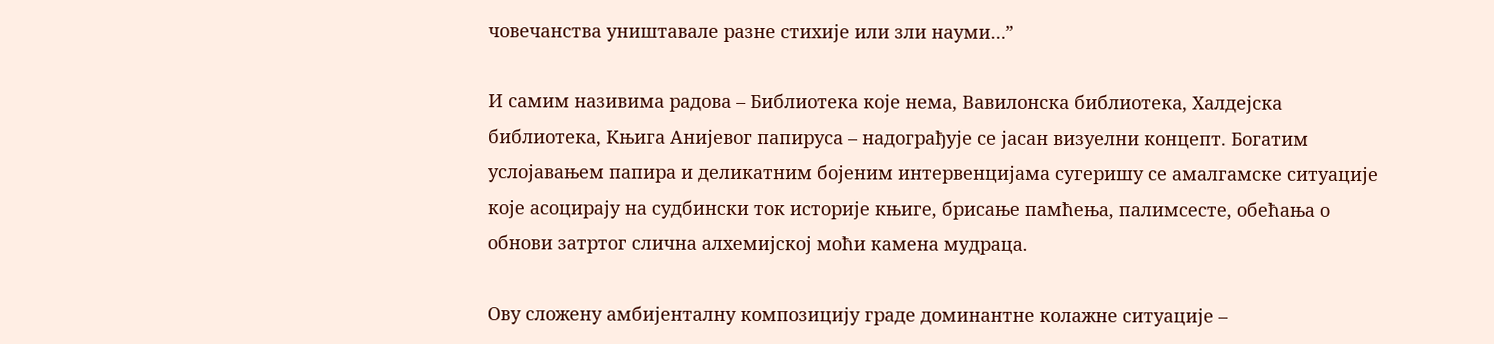човечанства уништавале разне стихије или зли науми…”

И самим називима радова – Библиотека које нема, Вавилонска библиотека, Халдејска библиотека, Књига Анијевог папируса – надограђује се јасан визуелни концепт. Богатим услојавањем папира и деликатним бојеним интервенцијама сугеришу се амалгамске ситуације које асоцирају на судбински ток историје књиге, брисање памћења, палимсесте, обећања о обнови затртог слична алхемијској моћи камена мудраца.

Ову сложену амбијенталну композицију граде доминантне колажне ситуације –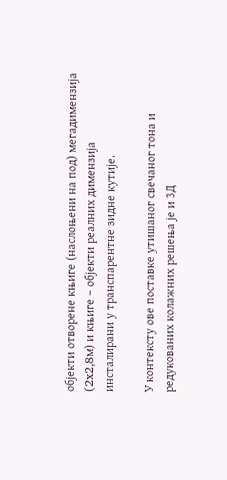објекти отворене књиге (наслоњени на под) мегадимензија (2x2,8м) и књиге – објекти реалних димензија инсталирани у транспарентне зидне кутије.

У контексту ове поставке утишаног свечаног тона и редукованих колажних решења је и 3Д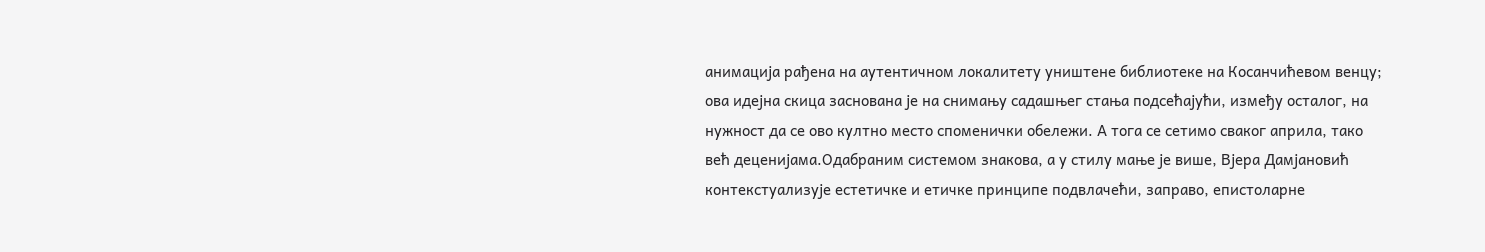анимација рађена на аутентичном локалитету уништене библиотеке на Косанчићевом венцу; ова идејна скица заснована је на снимању садашњег стања подсећајући, између осталог, на нужност да се ово култно место споменички обележи. А тога се сетимо сваког априла, тако већ деценијама.Одабраним системом знакова, а у стилу мање је више, Вјера Дамјановић контекстуализује естетичке и етичке принципе подвлачећи, заправо, епистоларне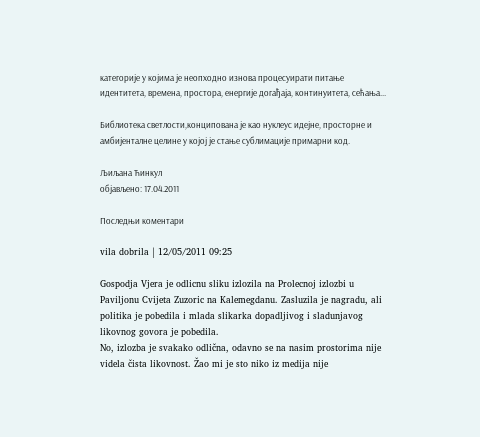категорије у којима је неопходно изнова процесуирати питање идентитета, времена, простора, енергије догађаја, континуитета, сећања...

Библиотека светлости,конципована је као нуклеус идејне, просторне и амбијенталне целине у којој је стање сублимације примарни код.

Љиљана Ћинкул
објављено: 17.04.2011

Последњи коментари

vila dobrila | 12/05/2011 09:25

Gospodja Vjera je odlicnu sliku izlozila na Prolecnoj izlozbi u Paviljonu Cvijeta Zuzoric na Kalemegdanu. Zasluzila je nagradu, ali politika je pobedila i mlada slikarka dopadljivog i sladunjavog likovnog govora je pobedila.
No, izlozba je svakako odlična, odavno se na nasim prostorima nije videla čista likovnost. Žao mi je sto niko iz medija nije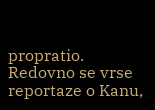propratio. Redovno se vrse reportaze o Kanu,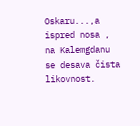Oskaru...,a ispred nosa , na Kalemgdanu se desava čista likovnost.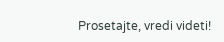Prosetajte, vredi videti!